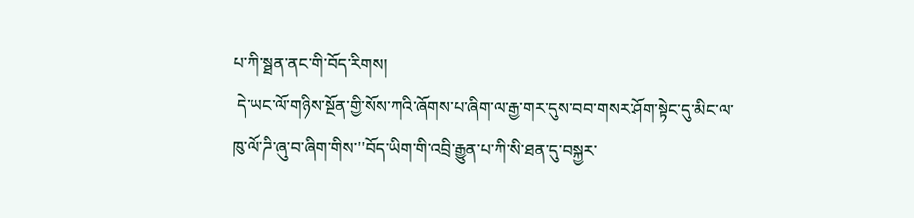པ་ཀི་སྠན་ནང་གི་བོད་རིགས།
 དེ་ཡང་ལོ་གཉིས་སྔོན་གྱི་སོས་ཀའི་ཞོགས་པ་ཞིག་ལ་རྒྱ་གར་དུས་བབ་གསར་ཤོག་སྟེང་དུ་མིང་ལ་ཁུ་ལོ་ཌི་ཞུ་བ་ཞིག་གིས་''བོད་ཡིག་གི་འབྲི་རྒྱུན་པ་ཀི་སི་ཐན་དུ་བསྐྱར་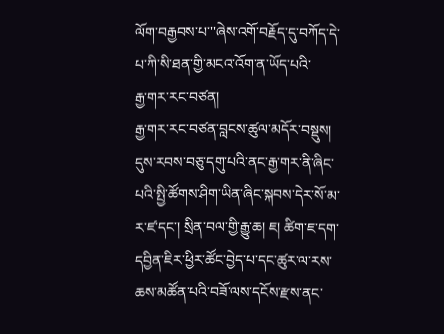ལོག་བརྒྱབས་པ་''ཞེས་འགོ་བརྗོད་དུ་བཀོད་དེ་པ་ཀི་སི་ཐན་གྱི་མངའ་འོག་ན་ཡོད་པའི་
རྒྱ་གར་རང་བཙན།
རྒྱ་གར་རང་བཙན་བླངས་ཚུལ་མདོར་བསྡུས། དུས་རབས་བཅུ་དགུ་པའི་ནང་རྒྱ་གར་ནི་ཞིང་པའི་སྤྱི་ཚོགས་ཤིག་ཡིན་ཞིང་སྐབས་དེར་སོ་མ་ར་ཛ་དང་། སྲིན་བལ་གྱི་རྒྱུ་ཆ། ཇ། ཚིག་ཇ་དག་དབྱིན་ཇིར་ཕྱིར་ཚོང་བྱེད་པ་དང་ཚུར་ལ་རས་ཆས་མཚོན་པའི་བཟོ་ལས་དངོས་རྫས་ནང་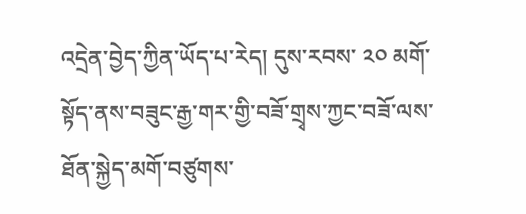འདྲེན་བྱེད་ཀྱིན་ཡོད་པ་རེད། དུས་རབས་ ༢༠ མགོ་སྟོད་ནས་བཟུང་རྒྱ་གར་གྱི་བཟོ་གྲྭས་ཀྱང་བཟོ་ལས་ཐོན་སྐྱེད་མགོ་བཙུགས་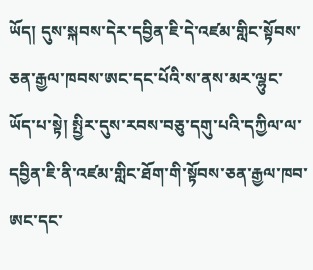ཡོད། དུས་སྐབས་དེར་དབྱིན་ཇི་དེ་འཛམ་གླིང་སྟོབས་ཅན་རྒྱལ་ཁབས་ཨང་དང་པོའི་ས་ནས་མར་ལྷུང་ཡོད་པ་སྟེ། སྤྱིར་དུས་རབས་བཅུ་དགུ་པའི་དཀྱིལ་ལ་དབྱིན་ཇི་ནི་འཛམ་གླིང་ཐོག་གི་སྟོབས་ཅན་རྒྱལ་ཁབ་ཨང་དང་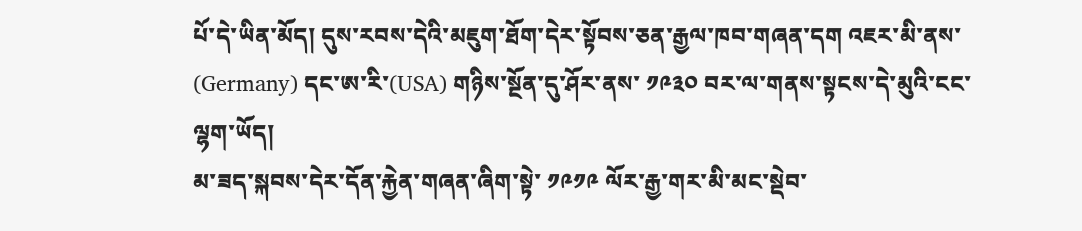པོ་དེ་ཡིན་མོད། དུས་རབས་དེའི་མཇུག་ཐོག་དེར་སྟོབས་ཅན་རྒྱལ་ཁབ་གཞན་དག འཇར་མི་ནས་ (Germany) དང་ཨ་རི་(USA) གཉིས་སྔོན་དུ་ཤོར་ནས་ ༡༩༣༠ བར་ལ་གནས་སྟངས་དེ་མུའི་ངང་ལྷག་ཡོད།
མ་ཟད་སྐབས་དེར་དོན་རྐྱེན་གཞན་ཞིག་སྟེ་ ༡༩༡༩ ལོར་རྒྱ་གར་མི་མང་སྡེབ་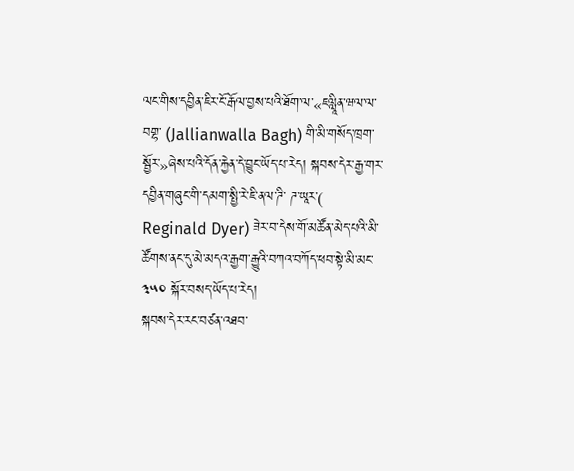ལང་གིས་དབྱིན་ཇིར་ངོ་རྒོལ་བྱས་པའི་ཐོག་ལ་«ཇལླཱིན་ཝལ་ལ་བགྷ་ (Jallianwalla Bagh) གི་མི་གསོད་ཁྲག་སྦྱོར་»ཞེས་པའི་དོན་རྐྱེན་དེ་བྱུང་ཡོད་པ་རེད། སྐབས་དེར་རྒྱ་གར་དབྱིན་གཞུང་གི་དམག་སྤྱི་རེ་ཇི་ནལ་ཌི་ ཌ་ཡཱར་( Reginald Dyer) ཟེར་བ་དེས་གོ་མཚོན་མེད་པའི་མི་ཚོགས་ནང་དུ་མེ་མདའ་རྒྱག་རྒྱུའི་བཀའ་བཀོད་ཕབ་སྟེ་མི་མང་ ༣༥༠ སྐོར་བསད་ཡོད་པ་རེད།
སྐབས་དེར་རང་བཙན་འཐབ་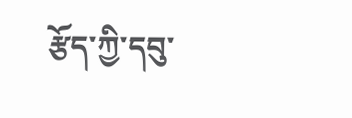རྩོད་ཀྱི་དབུ་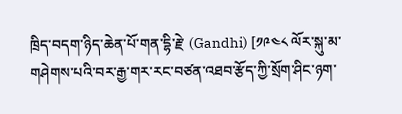ཁྲིད་བདག་ཉིད་ཆེན་པོ་གན་དྷི་རྗེ་ (Gandhi) [༡༩༤༨ ལོར་སྐུ་མ་གཤེགས་པའི་བར་རྒྱ་གར་རང་བཙན་འཐབ་རྩོད་ཀྱི་སྲོག་ཤིང་ཉག་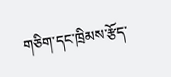གཅིག་དང་ཁྲིམས་རྩོད་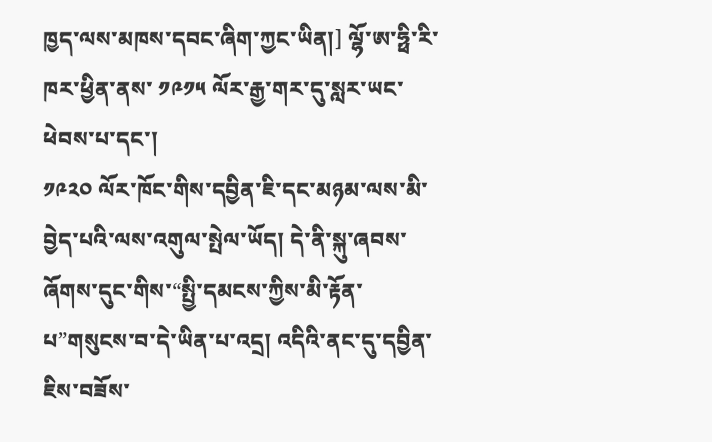ཁྱད་ལས་མཁས་དབང་ཞིག་ཀྱང་ཡིན།] ལྷོ་ཨ་ཧྥི་རི་ཁར་ཕྱིན་ནས་ ༡༩༡༥ ལོར་རྒྱ་གར་དུ་སླར་ཡང་ཕེབས་པ་དང་།
༡༩༢༠ ལོར་ཁོང་གིས་དབྱིན་ཇི་དང་མཉམ་ལས་མི་བྱེད་པའི་ལས་འགུལ་སྤེལ་ཡོད། དེ་ནི་སྐུ་ཞབས་ཞོགས་དུང་གིས་“སྤྱི་དམངས་ཀྱིས་མི་རྟོན་པ”གསུངས་བ་དེ་ཡིན་པ་འདྲ། འདིའི་ནང་དུ་དབྱིན་ཇིས་བཟོས་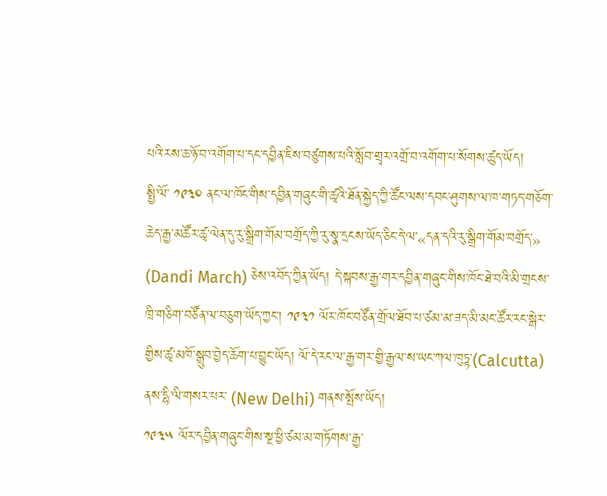པའི་རས་ཆ་ཉོ་བ་འགོག་པ་དང་དབྱིན་ཇིས་བཙུགས་པའི་སློབ་གྲྭར་འགྲོ་བ་འགོག་པ་སོགས་ཚུད་ཡོད།
སྤྱི་ལོ་ ༡༩༣༠ ནང་ལ་ཁོང་གིས་དབྱིན་གཞུང་གི་ཚྭའི་ཐོན་སྐྱེད་ཀྱི་ཚོང་ལས་དབང་ཤུགས་ལ་ཁ་གཏད་གཅོག་ཆེད་རྒྱ་མཚོར་ཚྭ་ལེན་དུ་རུ་སྒྲིག་གོམ་བགྲོད་ཀྱི་རུ་སྣ་དྲངས་ཡོད་ཅིང་དེ་ལ་«དན་དའི་རུ་སྒྲིག་གོམ་བགྲོད་» (Dandi March) ཅེས་འབོད་ཀྱིན་ཡོད། དེ་སྐབས་རྒྱ་གར་དབྱིན་གཞུང་གིས་ཁོང་ཐེ་བའི་མི་གྲངས་ཁྲི་གཅིག་བཙོན་ལ་བཅུག་ཡོད་ཀྱང་། ༡༩༣༡ ལོར་ཁོང་བཙོན་གྲོལ་ཐོབ་པ་ཙམ་མ་ཟད་མི་མང་ཚོར་རང་སྒེར་གྱིས་ཚྭ་མཁོ་སྒྲུབ་བྱེད་ཆོག་པ་བྱུང་ཡོད། ལོ་དེ་རང་ལ་རྒྱ་གར་གྱི་རྒྱལ་ས་ཡང་ཀལ་ཁུཏྟ་(Calcutta) ནས་དྷི་ལི་གསར་པར་ (New Delhi) གནས་སྤོས་ཡོད།
༡༩༣༥ ལོར་དབྱིན་གཞུང་གིས་སྔ་ཕྱི་ཙམ་མ་གཏོགས་རྒྱ་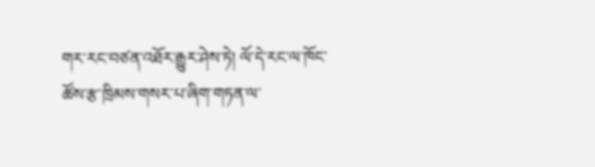གར་རང་བཙན་འཐོར་རྒྱུར་ཤེས་ཏེ། ལོ་དེ་རང་ལ་ཁོང་ཚོས་རྩ་ཁྲིམས་གསར་པ་ཞིག་གཏན་ལ་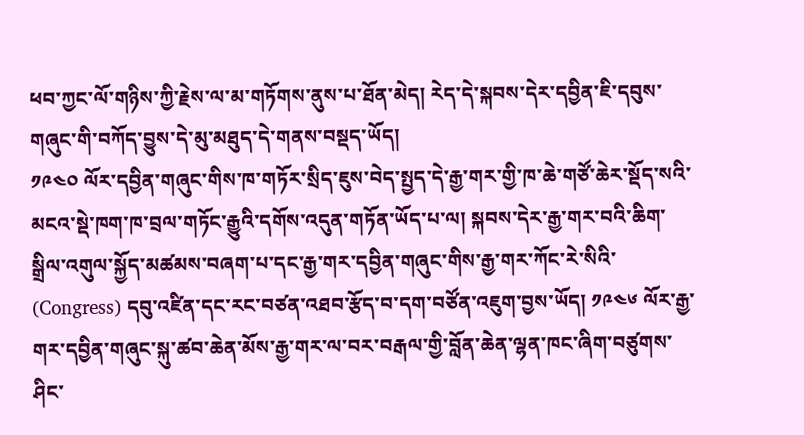ཕབ་ཀྱང་ལོ་གཉིས་ཀྱི་རྗེས་ལ་མ་གཏོགས་ནུས་པ་ཐོན་མེད། རེད་དེ་སྐབས་དེར་དབྱིན་ཇི་དབུས་གཞུང་གི་བཀོད་བྱུས་དེ་མུ་མཐུད་དེ་གནས་བསྡད་ཡོད།
༡༩༤༠ ལོར་དབྱིན་གཞུང་གིས་ཁ་གཏོར་སྲིད་ཇུས་བེད་སྤྱད་དེ་རྒྱ་གར་གྱི་ཁ་ཆེ་གཙོ་ཆེར་སྡོད་སའི་མངའ་སྡེ་ཁག་ཁ་བྲལ་གཏོང་རྒྱུའི་དགོས་འདུན་གཏོན་ཡོད་པ་ལ། སྐབས་དེར་རྒྱ་གར་བའི་ཆིག་སྒྲིལ་འགུལ་སྐྱོད་མཚམས་བཞག་པ་དང་རྒྱ་གར་དབྱིན་གཞུང་གིས་རྒྱ་གར་ཀོང་རེ་སིའི་ (Congress) དབུ་འཛིན་དང་རང་བཙན་འཐབ་རྩོད་བ་དག་བཙོན་འཇུག་བྱས་ཡོད། ༡༩༤༦ ལོར་རྒྱ་གར་དབྱིན་གཞུང་སྐུ་ཚབ་ཆེན་མོས་རྒྱ་གར་ལ་བར་བརྒལ་གྱི་བློན་ཆེན་ལྷན་ཁང་ཞིག་བཙུགས་ཤིང་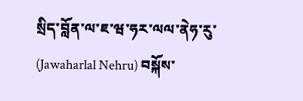སྲིད་བློན་ལ་ཇ་ཝ་ཧར་ལལ་ནེཧ་རུ་ (Jawaharlal Nehru) བསྐོས་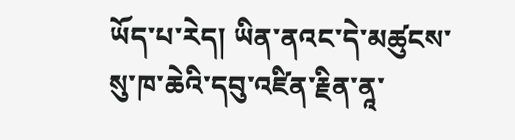ཡོད་པ་རེད། ཡིན་ནའང་དེ་མཚུངས་སུ་ཁ་ཆེའི་དབུ་འཛིན་རྗིན་ནཱ་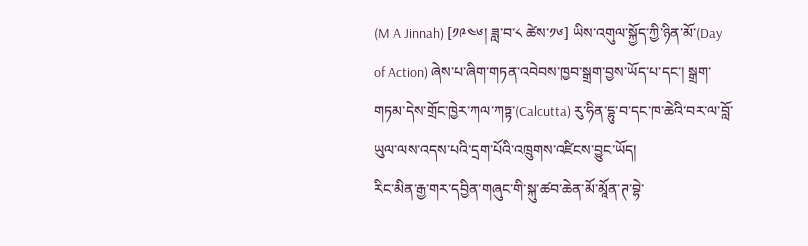(M A Jinnah) [༡༩༤༦། ཟླ་བ་༨ ཚེས་༡༦] ཡིས་འགུལ་སྐྱོད་ཀྱི་ཉིན་མོ་(Day of Action) ཞེས་པ་ཞིག་གཏན་འབེབས་ཁྱབ་སྒྲག་བྱས་ཡོད་པ་དང་། སྒྲག་གཏམ་དེས་གྲོང་ཁྱེར་ཀལ་ཀཏྟ་(Calcutta) རུ་ཧིན་དྷུ་བ་དང་ཁ་ཆེའི་བར་ལ་བློ་ཡུལ་ལས་འདས་པའི་དྲག་པོའི་འཁྲུགས་འཛིངས་བྱུང་ཡོད།
རིང་མིན་རྒྱ་གར་དབྱིན་གཞུང་གི་སྐུ་ཚབ་ཆེན་མོ་མཱོན་ཊ་བྷེ་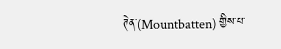ཊེན་(Mountbatten) གྱིས་པ་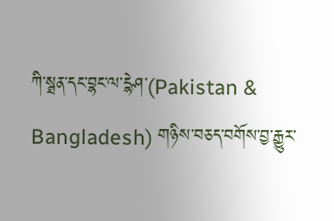ཀི་སྠན་དང་བྷང་ལ་དྷེཤ་(Pakistan & Bangladesh) གཉིས་བཅད་བགོས་བྱ་རྒྱུར་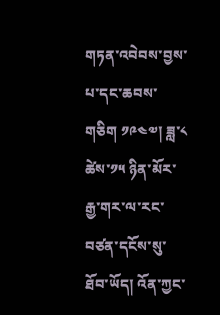གཏན་འབེབས་བྱས་པ་དང་ཆབས་གཅིག ༡༩༤༧། ཟླ་༨ ཚེས་༡༥ ཉིན་མོར་རྒྱ་གར་ལ་རང་བཙན་དངོས་སུ་ཐོབ་ཡོད། འོན་ཀྱང་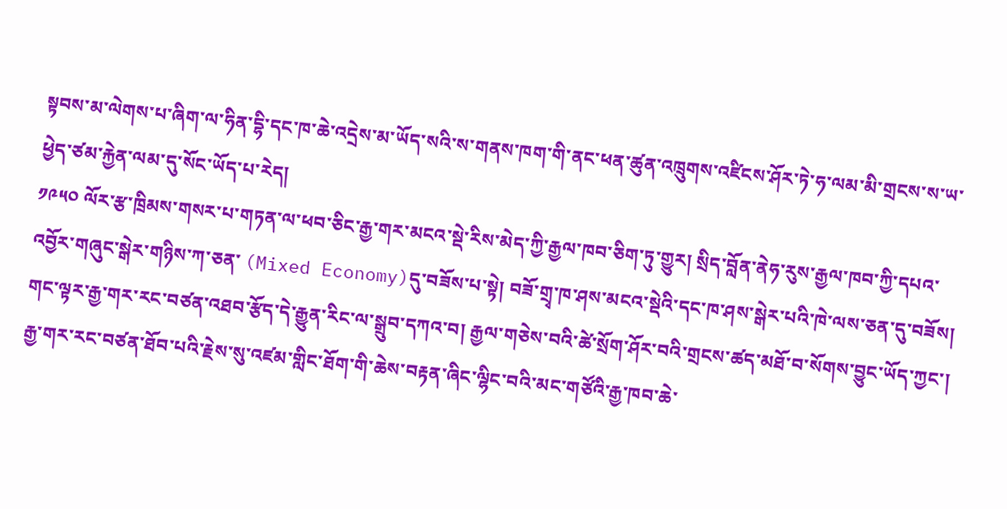སྟབས་མ་ལེགས་པ་ཞིག་ལ་ཧིན་དྷི་དང་ཁ་ཆེ་འདྲེས་མ་ཡོད་སའི་ས་གནས་ཁག་གི་ནང་ཕན་ཚུན་འཁྲུགས་འཛིངས་ཤོར་ཏེ་ཧ་ལམ་མི་གྲངས་ས་ཡ་ཕྱེད་ཙམ་རྐྱེན་ལམ་དུ་སོང་ཡོད་པ་རེད།
༡༩༥༠ ལོར་རྩ་ཁྲིམས་གསར་པ་གཏན་ལ་ཕབ་ཅིང་རྒྱ་གར་མངའ་སྡེ་རིས་མེད་ཀྱི་རྒྱལ་ཁབ་ཅིག་ཏུ་གྱུར། སྲིད་བློན་ནེཧ་རུས་རྒྱལ་ཁབ་ཀྱི་དཔའ་འབྱོར་གཞུང་སྒེར་གཉིས་ཀ་ཅན་ (Mixed Economy)དུ་བཟོས་པ་སྟེ། བཟོ་གྲྭ་ཁ་ཤས་མངའ་སྡེའི་དང་ཁ་ཤས་སྒེར་པའི་ཁེ་ལས་ཅན་དུ་བཟོས།
གང་ལྟར་རྒྱ་གར་རང་བཙན་འཐབ་རྩོད་དེ་རྒྱུན་རིང་ལ་སྒྲུབ་དཀའ་བ། རྒྱལ་གཅེས་བའི་ཚེ་སྲོག་ཤོར་བའི་གྲངས་ཚད་མཐོ་བ་སོགས་བྱུང་ཡོད་ཀྱང་། རྒྱ་གར་རང་བཙན་ཐོབ་པའི་རྗེས་སུ་འཛམ་གླིང་ཐོག་གི་ཆེས་བརྟན་ཞིང་ལྷིང་བའི་མང་གཙོའི་རྒྱ་ཁབ་ཆེ་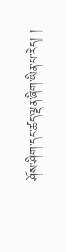ཤོས་ཤིག་དང་ཚད་ལྡན་ཞིག་ཡིན་པ་རེད། །